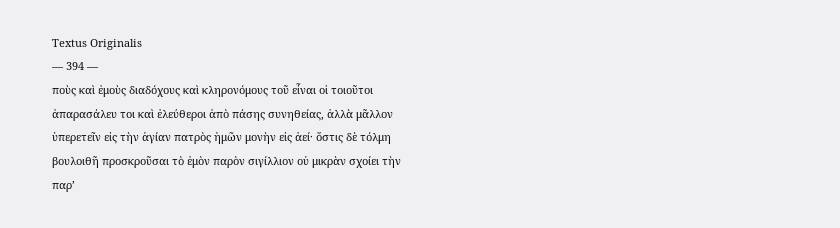Textus Originalis
— 394 —
ποὺς καὶ ἐμοὺς διαδόχους καὶ κληρονόμους τοῦ εἶναι οἱ τοιοῦτοι ἀπαρασάλευ τοι καὶ ἐλεύθεροι ἀπὸ πάσης συνηθείας, ἀλλὰ μᾶλλον ὑπερετεῖν εἰς τὴν ἁγίαν πατρὸς ἡμῶν μονὴν εἰς ἀεί· ὅστις δὲ τόλμη βουλοιθῆ προσκροῦσαι τὸ ἐμὸν παρὸν σιγίλλιον οὐ μικρὰν σχοίει τὴν παρʼ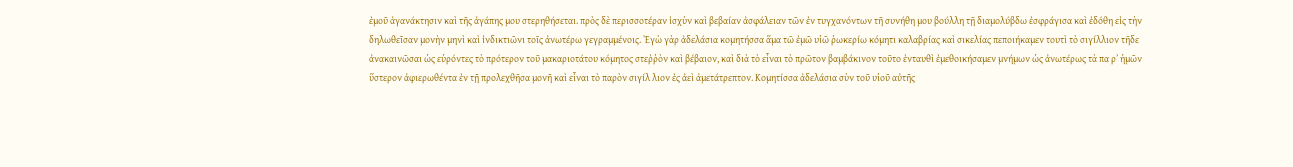ἐμοῦ ἀγανάκτησιν καὶ τῆς ἀγάπης μου στερηθήσεται. πρὸς δὲ περισσοτέραν ἰσχὺν καὶ βεβαίαν ἀσφάλειαν τῶν ἐν τυγχανόντων τῆ συνήθη μου βούλλη τῇ διαμολύβδω ἐσφράγισα καὶ ἐδόθη εἰς τὴν δηλωθεῖσαν μονὴν μηνὶ καὶ ἰνδικτιῶνι τοῖς ἀνωτέρω γεγραμμένοις. Ἐγὼ γὰρ ἀδελάσια κομητήσσα ἅμα τῶ ἐμῶ υἱῶ ῥωκερίω κόμητι καλαβρίας καὶ σικελίας πεποιήκαμεν τουτὶ τὸ σιγίλλιον τῆδε ἀνακαινῶσαι ὡς εὑρόντες τὸ πρότερον τοῦ μακαριοτάτου κόμητος στεῤῥὸν καὶ βέβαιον, καὶ διὰ τὸ εἶναι τὸ πρῶτον βαμβάκινον τοῦτο ἐνταυθὶ ἐμεθοικήσαμεν μνήμων ὡς ἀνωτέρως τὰ πα ρʼ ἡμῶν ὕστερον ἀφιερωθέντα ἐν τῇ προλεχθῆσα μονῆ καὶ εἶναι τὸ παρὸν σιγίλ λιον ἐς ἀεὶ ἀμετάτρεπτον. Κομητίσσα ἀδελάσια σὺν τοῦ υἱοῦ αὐτῆς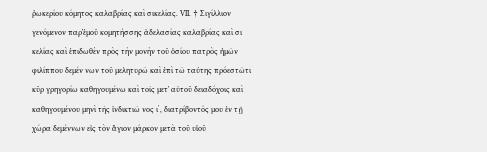ῥωκερίου κόμητος καλαβρίας καὶ σικελίας. VII. † Σιγίλλιον γενόμενον παρʼἐμοῦ κομητήσσης ἀδελασίας καλαβρίας καὶ σι κελίας καὶ ἐπιδωθὲν πρὸς τὴν μονὴν τοῦ ὁσίου πατρὸς ἡμῶν φιλίππου δεμέν νων τοῦ μελητυρῶ καὶ ἐπὶ τῶ ταύτης πρόεστῶτι κῦρ γρηγορίω καθηγουμένω καὶ τοῖς μετʼ αὐτοῦ δειαδόχοις καὶ καθηγουμένου μηνὶ τῆς ἰνδικτιῶ νος ιʹ, διατρίβοντός μου ἐν τῇ χώρα δεμέννων εἰς τὸν ἅγιον μάρκον μετὰ τοῦ υἱοῦ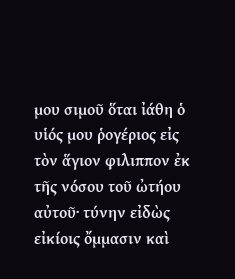μου σιμοῦ ὅται ἰάθη ὁ υἱός μου ῥογέριος εἰς τὸν ἅγιον φιλιππον ἐκ τῆς νόσου τοῦ ὠτήου αὐτοῦ· τύνην εἰδὼς εἰκίοις ὄμμασιν καὶ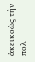ἀκεικοὼς τὴν πολ